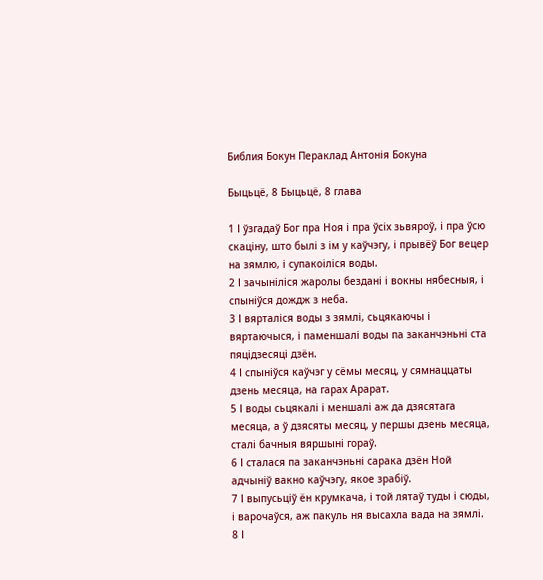Библия Бокун Пераклад Антонія Бокуна

Быцьцё, 8 Быцьцё, 8 глава

1 І ўзгадаў Бог пра Ноя і пра ўсіх зьвяроў, і пра ўсю скаціну, што былі з ім у каўчэгу, і прывёў Бог вецер на зямлю, і супакоіліся воды.
2 І зачыніліся жаролы бездані і вокны нябесныя, і спыніўся дождж з неба.
3 І вярталіся воды з зямлі, сьцякаючы і вяртаючыся, і паменшалі воды па заканчэньні ста пяцідзесяці дзён.
4 І спыніўся каўчэг у сёмы месяц, у сямнаццаты дзень месяца, на гарах Арарат.
5 І воды сьцякалі і меншалі аж да дзясятага месяца, а ў дзясяты месяц, у першы дзень месяца, сталі бачныя вяршыні гораў.
6 І сталася па заканчэньні сарака дзён Ной адчыніў вакно каўчэгу, якое зрабіў.
7 І выпусьціў ён крумкача, і той лятаў туды і сюды, і варочаўся, аж пакуль ня высахла вада на зямлі.
8 І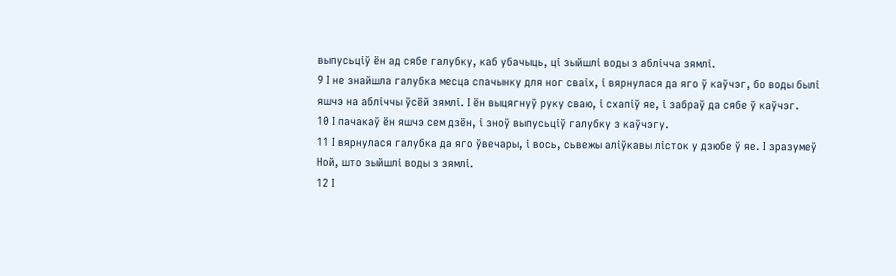выпусьціў ён ад сябе галубку, каб убачыць, ці зыйшлі воды з аблічча зямлі.
9 І не знайшла галубка месца спачынку для ног сваіх, і вярнулася да яго ў каўчэг, бо воды былі яшчэ на абліччы ўсёй зямлі. І ён выцягнуў руку сваю, і схапіў яе, і забраў да сябе ў каўчэг.
10 І пачакаў ён яшчэ сем дзён, і зноў выпусьціў галубку з каўчэгу.
11 І вярнулася галубка да яго ўвечары, і вось, сьвежы аліўкавы лісток у дзюбе ў яе. І зразумеў Ной, што зыйшлі воды з зямлі.
12 І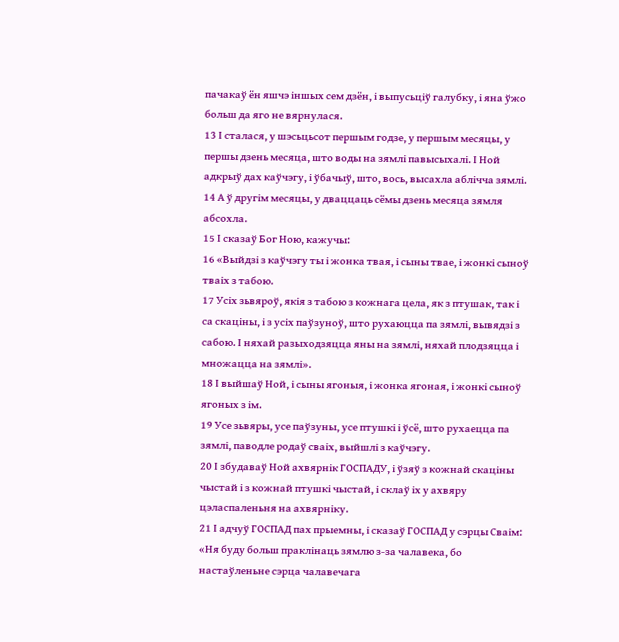пачакаў ён яшчэ іншых сем дзён, і выпусьціў галубку, і яна ўжо больш да яго не вярнулася.
13 І сталася, у шэсьцьсот першым годзе, у першым месяцы, у першы дзень месяца, што воды на зямлі павысыхалі. І Ной адкрыў дах каўчэгу, і ўбачыў, што, вось, высахла аблічча зямлі.
14 А ў другім месяцы, у дваццаць сёмы дзень месяца зямля абсохла.
15 І сказаў Бог Ною, кажучы:
16 «Выйдзі з каўчэгу ты і жонка твая, і сыны твае, і жонкі сыноў тваіх з табою.
17 Усіх зьвяроў, якія з табою з кожнага цела, як з птушак, так і са скаціны, і з усіх паўзуноў, што рухаюцца па зямлі, вывядзі з сабою. І няхай разыходзяцца яны на зямлі, няхай плодзяцца і множацца на зямлі».
18 І выйшаў Ной, і сыны ягоныя, і жонка ягоная, і жонкі сыноў ягоных з ім.
19 Усе зьвяры, усе паўзуны, усе птушкі і ўсё, што рухаецца па зямлі, паводле родаў сваіх, выйшлі з каўчэгу.
20 І збудаваў Ной ахвярнік ГОСПАДУ, і ўзяў з кожнай скаціны чыстай і з кожнай птушкі чыстай, і склаў іх у ахвяру цэласпаленьня на ахвярніку.
21 І адчуў ГОСПАД пах прыемны, і сказаў ГОСПАД у сэрцы Сваім: «Ня буду больш праклінаць зямлю з-за чалавека, бо настаўленьне сэрца чалавечага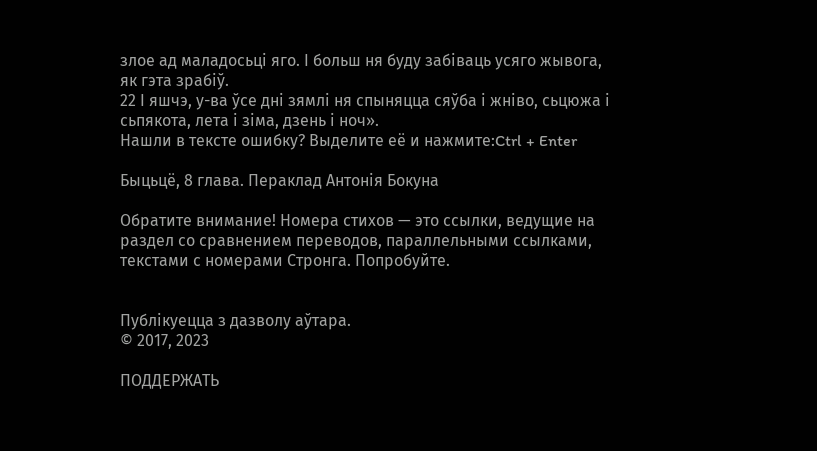злое ад маладосьці яго. І больш ня буду забіваць усяго жывога, як гэта зрабіў.
22 І яшчэ, у-ва ўсе дні зямлі ня спыняцца сяўба і жніво, сьцюжа і сьпякота, лета і зіма, дзень і ноч».
Нашли в тексте ошибку? Выделите её и нажмите:Ctrl + Enter

Быцьцё, 8 глава. Пераклад Антонія Бокуна

Обратите внимание! Номера стихов — это ссылки, ведущие на раздел со сравнением переводов, параллельными ссылками, текстами с номерами Стронга. Попробуйте.


Публікуецца з дазволу аўтара.
© 2017, 2023

ПОДДЕРЖАТЬ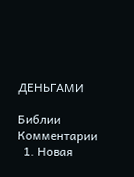ДЕНЬГАМИ

Библии
Комментарии
  1. Новая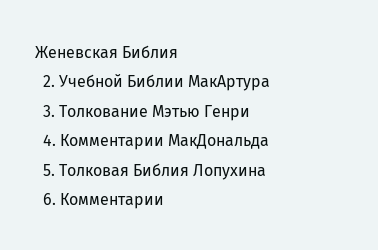Женевская Библия
  2. Учебной Библии МакАртура
  3. Толкование Мэтью Генри
  4. Комментарии МакДональда
  5. Толковая Библия Лопухина
  6. Комментарии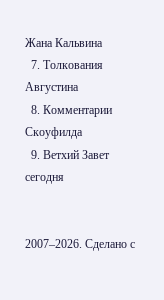Жана Кальвина
  7. Толкования Августина
  8. Комментарии Скоуфилда
  9. Ветхий Завет сегодня


2007–2026. Сделано с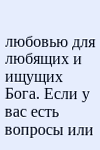любовью для любящих и ищущих Бога. Если у вас есть вопросы или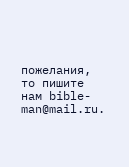пожелания, то пишите нам bible-man@mail.ru.